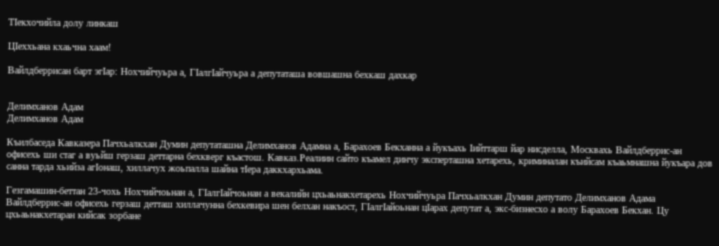ТIекхочийла долу линкаш

ЦIеххьана кхаьчна хаам!

Вайлдберрисан барт эгIар: Нохчийчуьра а, ГӀалгӀайчуьра а депутаташа вовшашна бехкаш дахкар


Делимханов Адам
Делимханов Адам

Къилбаседа Кавказера Пачхьалкхан Думин депутаташна Делимханов Адамна а, Барахоев Бекханна а йукъахь Iийттарш йар нисделла, Москвахь Вайлдберрис-ан офисехь ши стаг а вуьйш герзаш деттарна бехкверг къастош. Кавказ.Реалиин сайто къамел динчу эксперташна хетарехь, криминалан къийсам къаьмнашна йукъара дов санна тарда хьийза агIонаш, хиллачух жоьпалла шайна тIера даккхархьама.

Гезгамашин-беттан 23-чохь Нохчийчоьнан а, ГӀалгӀайчоьнан а векалийн цхьаьнакхетарехь Нохчийчуьра Пачхьалкхан Думин депутато Делимханов Адама Вайлдберрис-ан офисехь герзаш детташ хиллачунна бехкевира шен белхан накъост, ГӀалгӀайоьнан цIарах депутат а, экс-бизнесхо а волу Барахоев Бекхан. Цу цхьаьнакхетаран кийсак зорбане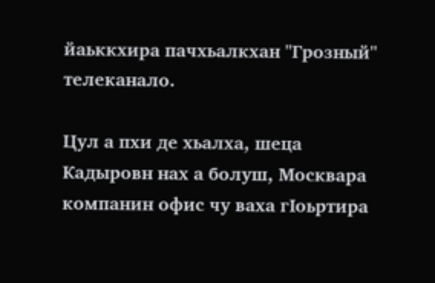йаьккхира пачхьалкхан "Грозный" телеканало.

Цул а пхи де хьалха, шеца Кадыровн нах а болуш, Москвара компанин офис чу ваха гӀоьртира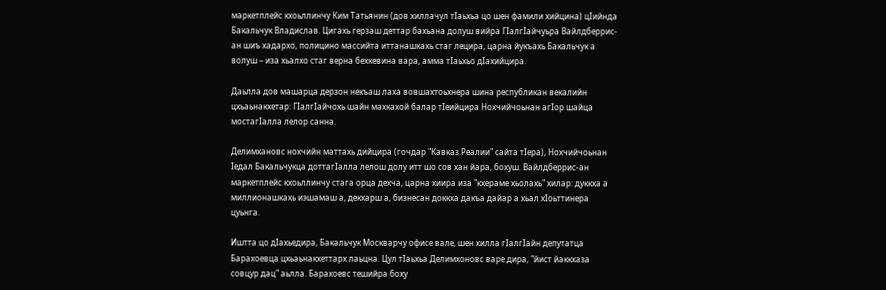маркетплейс кхоьллинчу Ким Татьянин (дов хиллачул тӀаьхьа цо шен фамили хийцина) цIийнда Бакальчук Владислав. Цигахь герзаш деттар бахьана долуш вийра ГӀалгӀайчуьра Вайлдберрис-ан шиъ хадархо, полицино массийта иттанашкахь стаг лецира, царна йукъахь Бакальчук а волуш – иза хьалхо стаг верна бехкевина вара, амма тӀаьхьо дӀахийцира.

Даьлла дов машарца дерзон некъаш лаха вовшахтоьхнера шина республикан векалийн цхьаьнакхетар: ГӀалгӀайчохь шайн махкахой балар тӀеийцира Нохчийчоьнан агӀор шайца мостагӀалла лелор санна.

Делимхановс нохчийн маттахь дийцира (гочдар "Кавказ.Реалии" сайта тӀера), Нохчийчоьнан Ӏедал Бакальчукца доттагӀалла лелош долу итт шо сов хан йара, бохуш. Вайлдберрис-ан маркетплейс кхоьллинчу стага орца дехча, царна хиира иза "кхераме хьолахь" хилар: дуккха а миллионашкахь иэшамаш а, декхарш а, бизнесан доккха дакъа дайар а хьал хIоьттинера цуьнга.

Иштта цо дӀахьедира, Бакальчук Москварчу офисе вале, шен хилла гӀалгӀайн депутатца Барахоевца цхьаьнакхеттарх лаьцна. Цул тӀаьхьа Делимхоновс варе дира, "йист йаккхаза совцур дац" аьлла. Барахоевс тешийра боху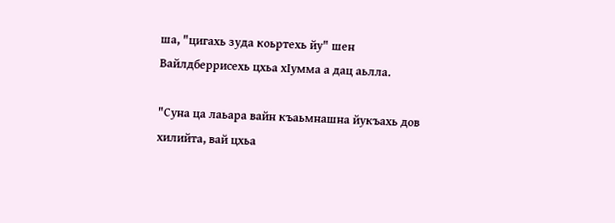ша, "цигахь зуда коьртехь йу" шен Вайлдберрисехь цхьа хIумма а дац аьлла.

"Суна ца лаьара вайн къаьмнашна йукъахь дов хилийта, вай цхьа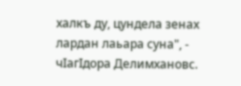халкъ ду, цундела зенах лардан лаьара суна", - чӀагӀдора Делимхановс.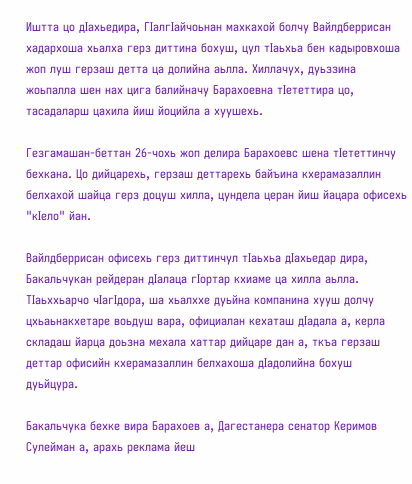Иштта цо дӀахьедира, ГӀалгӀайчоьнан махкахой болчу Вайлдберрисан хадархоша хьалха герз диттина бохуш, цул тӀаьхьа бен кадыровхоша жоп луш герзаш детта ца долийна аьлла. Хиллачух, дуьззина жоьпалла шен нах цига балийначу Барахоевна тӀететтира цо, тасадаларш цахила йиш йоцийла а хуушехь.

Гезгамашан-беттан 26-чохь жоп делира Барахоевс шена тӀететтинчу бехкана. Цо дийцарехь, герзаш деттарехь байъина кхерамазаллин белхахой шайца герз доцуш хилла, цундела церан йиш йацара офисехь "кIело" йан.

Вайлдберрисан офисехь герз диттинчул тӀаьхьа дӀахьедар дира, Бакальчукан рейдеран дӀалаца гӀортар кхиаме ца хилла аьлла. ТӀаьххьарчо чӀагӀдора, ша хьалххе дуьйна компанина хууш долчу цхьаьнакхетаре воьдуш вара, официалан кехаташ дӀадала а, керла складаш йарца доьзна мехала хаттар дийцаре дан а, ткъа герзаш деттар офисийн кхерамазаллин белхахоша дӀадолийна бохуш дуьйцура.

Бакальчука бехке вира Барахоев а, Дагестанера сенатор Керимов Сулейман а, арахь реклама йеш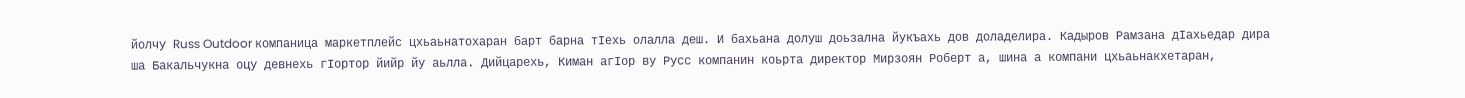йолчу Russ Outdoor компаница маркетплейс цхьаьнатохаран барт барна тIехь олалла деш. И бахьана долуш доьзална йукъахь дов доладелира. Кадыров Рамзана дIахьедар дира ша Бакальчукна оцу девнехь гӀортор йийр йу аьлла. Дийцарехь, Киман агӀор ву Русс компанин коьрта директор Мирзоян Роберт а, шина а компани цхьаьнакхетаран,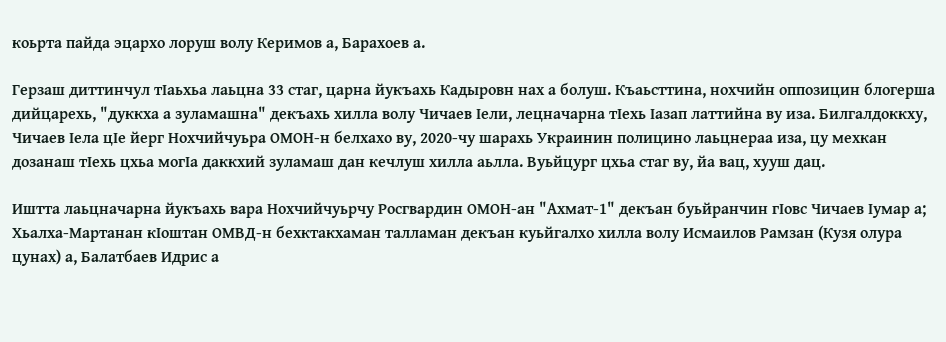коьрта пайда эцархо лоруш волу Керимов а, Барахоев а.

Герзаш диттинчул тӀаьхьа лаьцна 33 стаг, царна йукъахь Кадыровн нах а болуш. Къаьсттина, нохчийн оппозицин блогерша дийцарехь, "дуккха а зуламашна" декъахь хилла волу Чичаев Ӏели, лецначарна тӀехь Ӏазап латтийна ву иза. Билгалдоккху, Чичаев Ӏела цIе йерг Нохчийчуьра ОМОН-н белхахо ву, 2020-чу шарахь Украинин полицино лаьцнераа иза, цу мехкан дозанаш тӀехь цхьа могӀа даккхий зуламаш дан кечлуш хилла аьлла. Вуьйцург цхьа стаг ву, йа вац, хууш дац.

Иштта лаьцначарна йукъахь вара Нохчийчуьрчу Росгвардин ОМОН-ан "Ахмат-1" декъан буьйранчин гӀовс Чичаев Ӏумар а; Хьалха-Мартанан кӀоштан ОМВД-н бехктакхаман талламан декъан куьйгалхо хилла волу Исмаилов Рамзан (Кузя олура цунах) а, Балатбаев Идрис а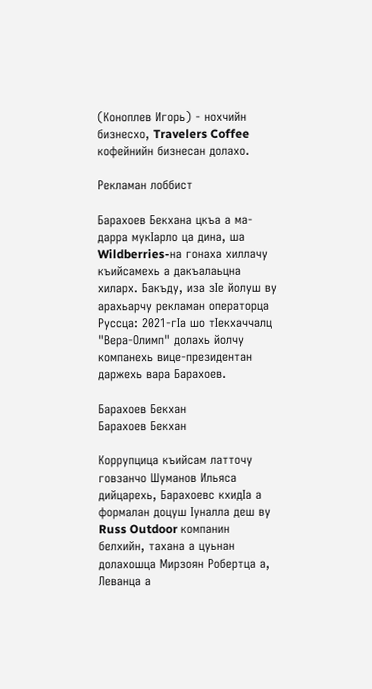(Коноплев Игорь) - нохчийн бизнесхо, Travelers Coffee кофейнийн бизнесан долахо.

Рекламан лоббист

Барахоев Бекхана цкъа а ма-дарра мукӀарло ца дина, ша Wildberries-на гонаха хиллачу къийсамехь а дакъалаьцна хиларх. Бакъду, иза зIе йолуш ву арахьарчу рекламан операторца Руссца: 2021-гӀа шо тӀекхаччалц "Вера-Олимп" долахь йолчу компанехь вице-президентан даржехь вара Барахоев.

Барахоев Бекхан
Барахоев Бекхан

Коррупцица къийсам латточу говзанчо Шуманов Ильяса дийцарехь, Барахоевс кхидӀа а формалан доцуш Ӏуналла деш ву Russ Outdoor компанин белхийн, тахана а цуьнан долахошца Мирзоян Робертца а, Леванца а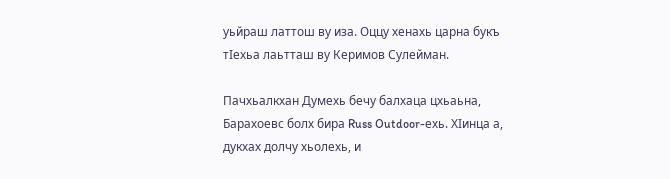уьйраш латтош ву иза. Оццу хенахь царна букъ тӀехьа лаьтташ ву Керимов Сулейман.

Пачхьалкхан Думехь бечу балхаца цхьаьна, Барахоевс болх бира Russ Outdoor-ехь. ХӀинца а, дукхах долчу хьолехь, и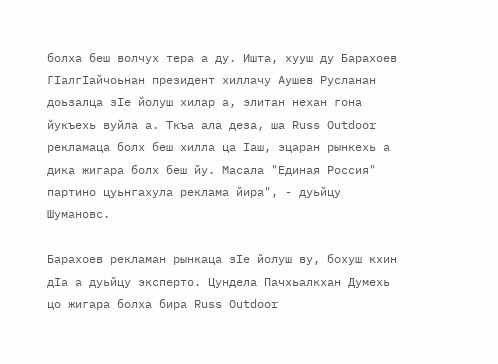болха беш волчух тера а ду. Ишта, хууш ду Барахоев ГӀалгӀайчоьнан президент хиллачу Аушев Русланан доьзалца зӀе йолуш хилар а, элитан нехан гона йукъехь вуйла а. Ткъа ала деза, ша Russ Outdoor рекламаца болх беш хилла ца Ӏаш, эцаран рынкехь а дика жигара болх беш йу. Масала "Единая Россия" партино цуьнгахула реклама йира", - дуьйцу Шумановс.

Барахоев рекламан рынкаца зӀе йолуш ву, бохуш кхин дӀа а дуьйцу эксперто. Цундела Пачхьалкхан Думехь цо жигара болха бира Russ Outdoor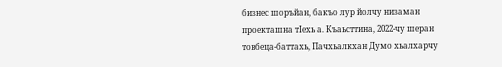бизнес шоръйан, бакъо лур йолчу низаман проекташна тIехь а. Къаьсттина, 2022-чу шеран товбеца-баттахь, Пачхьалкхан Думо хьалхарчу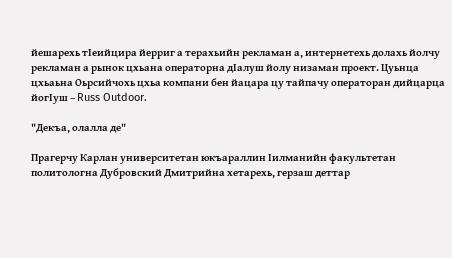йешарехь тӀеийцира йерриг а терахьийн рекламан а, интернетехь долахь йолчу рекламан а рынок цхьана операторна дӀалуш йолу низаман проект. Цуьнца цхьаьна Оьрсийчохь цхьа компани бен йацара цу тайпачу операторан дийцарца йогӀуш – Russ Outdoor.

"Декъа, олалла де"

Прагерчу Карлан университетан юкъараллин Ӏилманийн факультетан политологна Дубровский Дмитрийна хетарехь, герзаш деттар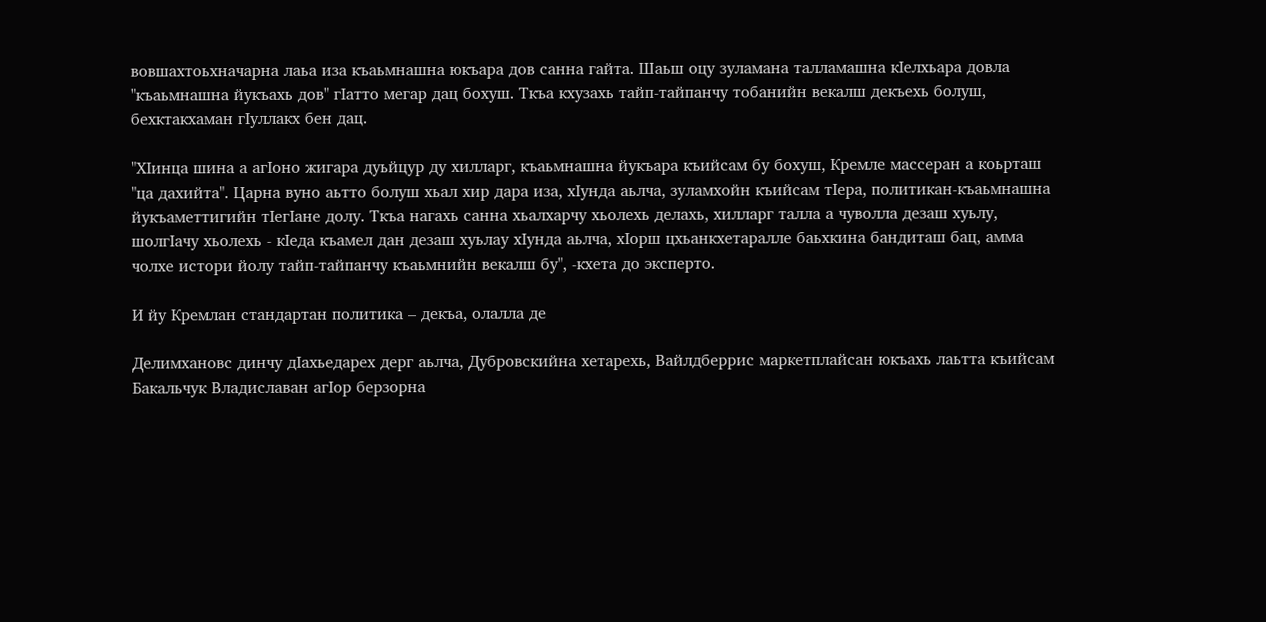вовшахтоьхначарна лаьа иза къаьмнашна юкъара дов санна гайта. Шаьш оцу зуламана талламашна кIелхьара довла "къаьмнашна йукъахь дов" гIатто мегар дац бохуш. Ткъа кхузахь тайп-тайпанчу тобанийн векалш декъехь болуш, бехктакхаман гӀуллакх бен дац.

"ХӀинца шина а агӀоно жигара дуьйцур ду хилларг, къаьмнашна йукъара къийсам бу бохуш, Кремле массеран а коьрташ "ца дахийта". Царна вуно аьтто болуш хьал хир дара иза, хӀунда аьлча, зуламхойн къийсам тIера, политикан-къаьмнашна йукъаметтигийн тIегIане долу. Ткъа нагахь санна хьалхарчу хьолехь делахь, хилларг талла а чуволла дезаш хуьлу, шолгӀачу хьолехь - кIеда къамел дан дезаш хуьлау хӀунда аьлча, хӀорш цхьанкхетаралле баьхкина бандиташ бац, амма чолхе истори йолу тайп-тайпанчу къаьмнийн векалш бу", -кхета до эксперто.

И йу Кремлан стандартан политика – декъа, олалла де

Делимхановс динчу дӀахьедарех дерг аьлча, Дубровскийна хетарехь, Вайлдберрис маркетплайсан юкъахь лаьтта къийсам Бакальчук Владиславан агӀор берзорна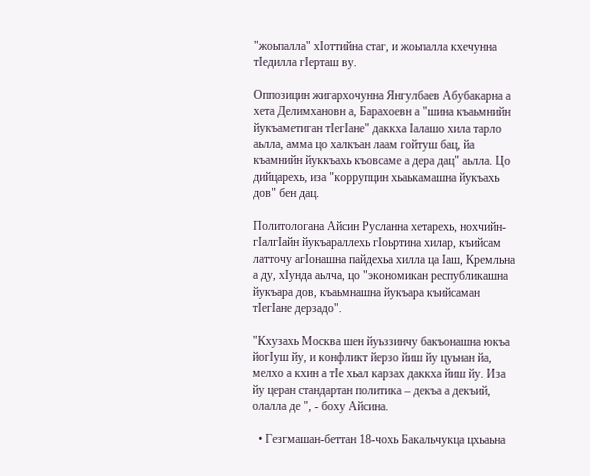"жоьпалла" хӀоттийна стаг, и жоьпалла кхечунна тӀедилла гӀерташ ву.

Оппозицин жигархочунна Янгулбаев Абубакарна а хета Делимхановн а, Барахоевн а "шина къаьмнийн йукъаметиган тIегIане" даккха Iалашо хила тарло аьлла, амма цо халкъан лаам гойтуш бац, йа къамнийн йуккъахь къовсаме а дера дац" аьлла. Цо дийцарехь, иза "коррупцин хьаькамашна йукъахь дов" бен дац.

Политологана Айсин Русланна хетарехь, нохчийн-гӀалгӀайн йукъараллехь гIоьртина хилар, къийсам латточу агӀонашна пайдехьа хилла ца Ӏаш, Кремльна а ду, хӀунда аьлча, цо "экономикан республикашна йукъара дов, къаьмнашна йукъара къийсаман тIегIане дерзадо".

"Кхузахь Москва шен йуьззинчу бакъонашна юкъа йогӀуш йу, и конфликт йерзо йиш йу цуьнан йа, мелхо а кхин а тIе хьал карзах даккха йиш йу. Иза йу церан стандартан политика – декъа а декъий, олалла де ", - боху Айсина.

  • Гезгмашан-беттан 18-чохь Бакальчукца цхьаьна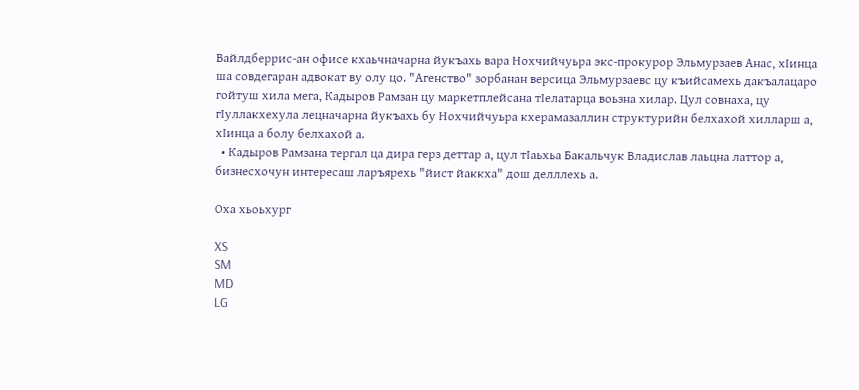Вайлдберрис-ан офисе кхаьчначарна йукъахь вара Нохчийчуьра экс-прокурор Эльмурзаев Анас, хӀинца ша совдегаран адвокат ву олу цо. "Агенcтво" зорбанан версица Эльмурзаевс цу къийсамехь дакъалацаро гойтуш хила мега, Кадыров Рамзан цу маркетплейсана тIелатарца воьзна хилар. Цул совнаха, цу гӀуллакхехула лецначарна йукъахь бу Нохчийчуьра кхерамазаллин структурийн белхахой хилларш а, хӀинца а болу белхахой а.
  • Кадыров Рамзана тергал ца дира герз деттар а, цул тӀаьхьа Бакальчук Владислав лаьцна латтор а, бизнесхочун интересаш ларъярехь "йист йаккха" дош делллехь а.

Оха хьоьхург

XS
SM
MD
LG